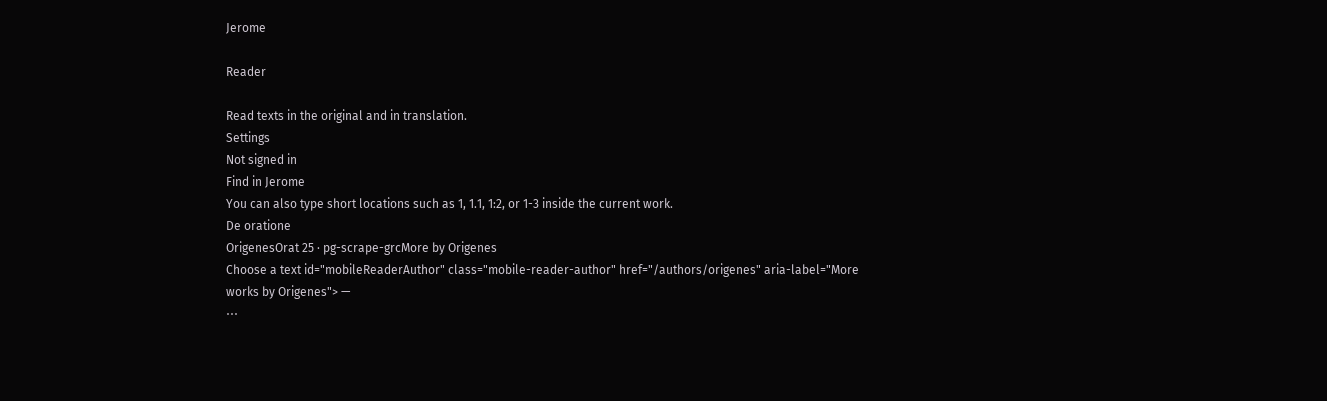Jerome

Reader

Read texts in the original and in translation.
Settings
Not signed in
Find in Jerome
You can also type short locations such as 1, 1.1, 1:2, or 1-3 inside the current work.
De oratione
OrigenesOrat 25 · pg-scrape-grcMore by Origenes
Choose a text id="mobileReaderAuthor" class="mobile-reader-author" href="/authors/origenes" aria-label="More works by Origenes"> —
⋯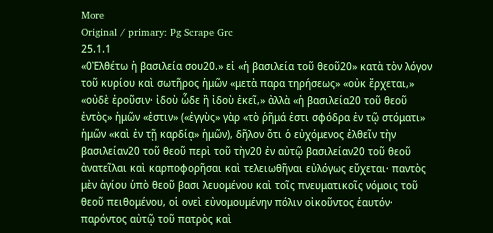More
Original / primary: Pg Scrape Grc
25.1.1
«0Ἐλθέτω ἡ βασιλεία σου20.» εἰ «ἡ βασιλεία τοῦ θεοῦ20» κατὰ τὸν λόγον τοῦ κυρίου καὶ σωτῆρος ἡμῶν «μετὰ παρα τηρήσεως» «οὐκ ἔρχεται,» «οὐδὲ ἐροῦσιν· ἰδοὺ ὧδε ἢ ἰδοὺ ἐκεῖ,» ἀλλὰ «ἡ βασιλεία20 τοῦ θεοῦ ἐντὸς» ἡμῶν «ἐστιν» («ἐγγὺς» γὰρ «τὸ ῥῆμά ἐστι σφόδρα ἐν τῷ στόματι» ἡμῶν «καὶ ἐν τῇ καρδίᾳ» ἡμῶν), δῆλον ὅτι ὁ εὐχόμενος ἐλθεῖν τὴν βασιλείαν20 τοῦ θεοῦ περὶ τοῦ τὴν20 ἐν αὐτῷ βασιλείαν20 τοῦ θεοῦ ἀνατεῖλαι καὶ καρποφορῆσαι καὶ τελειωθῆναι εὐλόγως εὔχεται· παντὸς μὲν ἁγίου ὑπὸ θεοῦ βασι λευομένου καὶ τοῖς πνευματικοῖς νόμοις τοῦ θεοῦ πειθομένου, οἱ ονεὶ εὐνομουμένην πόλιν οἰκοῦντος ἑαυτόν· παρόντος αὐτῷ τοῦ πατρὸς καὶ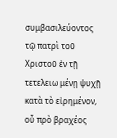συμβασιλεύοντος τῷ πατρὶ τοῦ Χριστοῦ ἐν τῇ τετελειω μένῃ ψυχῇ κατὰ τὸ εἰρημένον, οὗ πρὸ βραχέος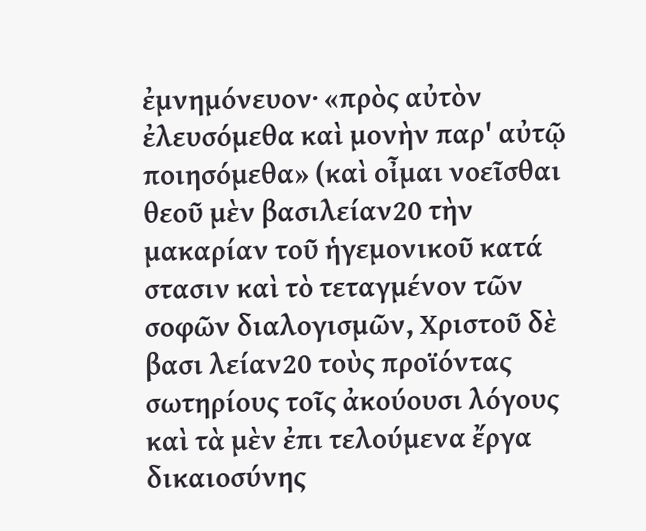ἐμνημόνευον· «πρὸς αὐτὸν ἐλευσόμεθα καὶ μονὴν παρ' αὐτῷ ποιησόμεθα» (καὶ οἶμαι νοεῖσθαι θεοῦ μὲν βασιλείαν20 τὴν μακαρίαν τοῦ ἡγεμονικοῦ κατά στασιν καὶ τὸ τεταγμένον τῶν σοφῶν διαλογισμῶν, Χριστοῦ δὲ βασι λείαν20 τοὺς προϊόντας σωτηρίους τοῖς ἀκούουσι λόγους καὶ τὰ μὲν ἐπι τελούμενα ἔργα δικαιοσύνης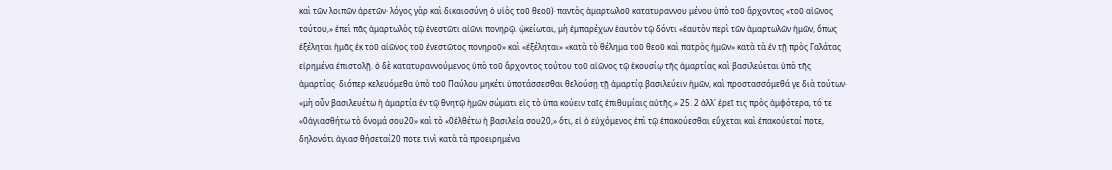καὶ τῶν λοιπῶν ἀρετῶν· λόγος γὰρ καὶ δικαιοσύνη ὁ υἱὸς τοῦ θεοῦ)· παντὸς ἁμαρτωλοῦ κατατυραννου μένου ὑπὸ τοῦ ἄρχοντος «τοῦ αἰῶνος τούτου,» ἐπεὶ πᾶς ἁμαρτωλὸς τῷ ἐνεστῶτι αἰῶνι πονηρῷ. ᾠκείωται, μὴ ἐμπαρέχων ἑαυτὸν τῷ δόντι «ἑαυτὸν περὶ τῶν ἁμαρτωλῶν ἡμῶν, ὅπως ἐξέληται ἡμᾶς ἐκ τοῦ αἰῶνος τοῦ ἐνεστῶτος πονηροῦ» καὶ «ἐξέληται» «κατὰ τὸ θέλημα τοῦ θεοῦ καὶ πατρὸς ἡμῶν» κατὰ τὰ ἐν τῇ πρὸς Γαλάτας εἰρημένα ἐπιστολῇ. ὁ δὲ κατατυραννούμενος ὑπὸ τοῦ ἄρχοντος τούτου τοῦ αἰῶνος τῷ ἑκουσίῳ τῆς ἁμαρτίας καὶ βασιλεύεται ὑπὸ τῆς ἁμαρτίας· διόπερ κελευόμεθα ὑπὸ τοῦ Παύλου μηκέτι ὑποτάσσεσθαι θελούσῃ τῇ ἁμαρτίᾳ βασιλεύειν ἡμῶν, καὶ προστασσόμεθά γε διὰ τούτων· «μὴ οὖν βασιλευέτω ἡ ἁμαρτία ἐν τῷ θνητῷ ἡμῶν σώματι εἰς τὸ ὑπα κούειν ταῖς ἐπιθυμίαις αὐτῆς.» 25. 2 ἀλλ' ἐρεῖ τις πρὸς ἀμφότερα, τό τε «0ἁγιασθήτω τὸ ὄνομά σου20» καὶ τὸ «0ἐλθέτω ἡ βασιλεία σου20,» ὅτι, εἰ ὁ εὐχόμενος ἐπὶ τῷ ἐπακούεσθαι εὔχεται καὶ ἐπακούεταί ποτε, δηλονότι ἁγιασ θήσεταί20 ποτε τινὶ κατὰ τὰ προειρημένα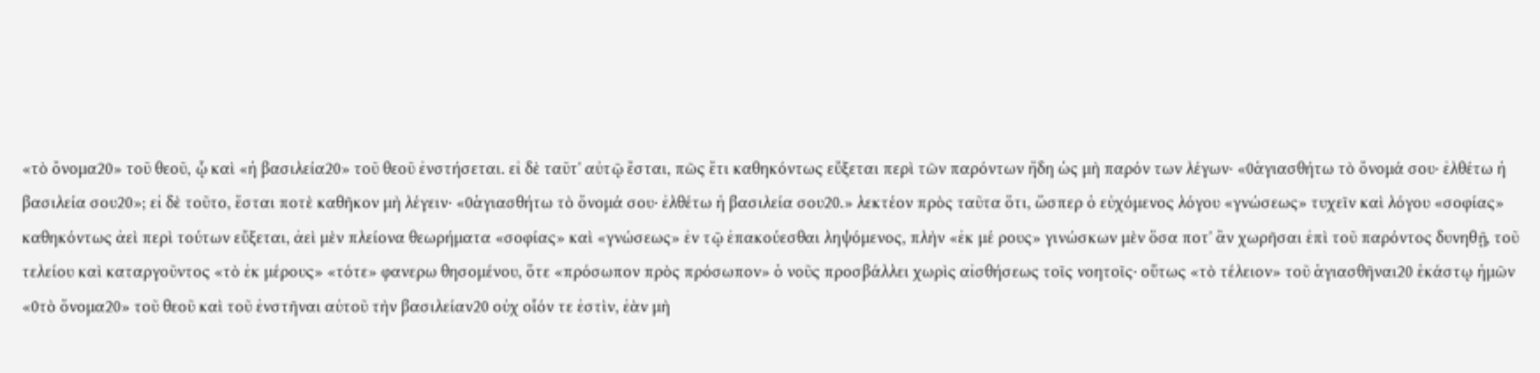«τὸ ὄνομα20» τοῦ θεοῦ, ᾧ καὶ «ἡ βασιλεία20» τοῦ θεοῦ ἐνστήσεται. εἰ δὲ ταῦτ' αὐτῷ ἔσται, πῶς ἔτι καθηκόντως εὔξεται περὶ τῶν παρόντων ἤδη ὡς μὴ παρόν των λέγων· «0ἁγιασθήτω τὸ ὄνομά σου· ἐλθέτω ἡ βασιλεία σου20»; εἰ δὲ τοῦτο, ἔσται ποτὲ καθῆκον μὴ λέγειν· «0ἁγιασθήτω τὸ ὄνομά σου· ἐλθέτω ἡ βασιλεία σου20.» λεκτέον πρὸς ταῦτα ὅτι, ὥσπερ ὁ εὐχόμενος λόγου «γνώσεως» τυχεῖν καὶ λόγου «σοφίας» καθηκόντως ἀεὶ περὶ τούτων εὔξεται, ἀεὶ μὲν πλείονα θεωρήματα «σοφίας» καὶ «γνώσεως» ἐν τῷ ἐπακούεσθαι ληψόμενος, πλὴν «ἐκ μέ ρους» γινώσκων μὲν ὅσα ποτ' ἂν χωρῆσαι ἐπὶ τοῦ παρόντος δυνηθῇ, τοῦ τελείου καὶ καταργοῦντος «τὸ ἐκ μέρους» «τότε» φανερω θησομένου, ὅτε «πρόσωπον πρὸς πρόσωπον» ὁ νοῦς προσβάλλει χωρὶς αἰσθήσεως τοῖς νοητοῖς· οὕτως «τὸ τέλειον» τοῦ ἁγιασθῆναι20 ἑκάστῳ ἡμῶν «0τὸ ὄνομα20» τοῦ θεοῦ καὶ τοῦ ἐνστῆναι αὐτοῦ τὴν βασιλείαν20 οὐχ οἷόν τε ἐστὶν, ἐὰν μὴ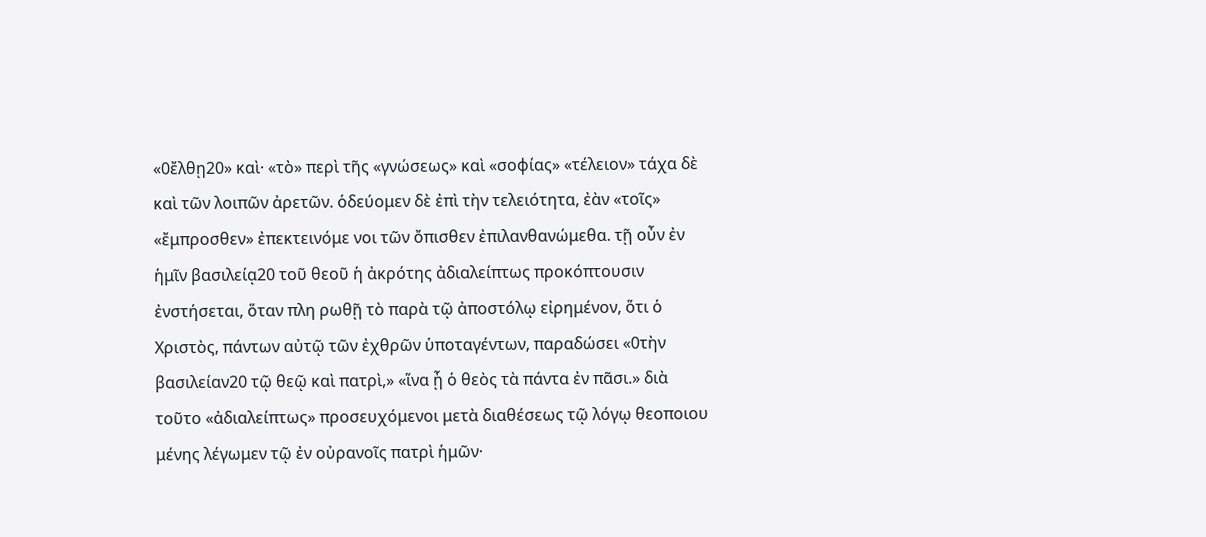«0ἔλθῃ20» καὶ· «τὸ» περὶ τῆς «γνώσεως» καὶ «σοφίας» «τέλειον» τάχα δὲ καὶ τῶν λοιπῶν ἀρετῶν. ὁδεύομεν δὲ ἐπὶ τὴν τελειότητα, ἐὰν «τοῖς» «ἔμπροσθεν» ἐπεκτεινόμε νοι τῶν ὄπισθεν ἐπιλανθανώμεθα. τῇ οὖν ἐν ἡμῖν βασιλείᾳ20 τοῦ θεοῦ ἡ ἀκρότης ἀδιαλείπτως προκόπτουσιν ἐνστήσεται, ὅταν πλη ρωθῇ τὸ παρὰ τῷ ἀποστόλῳ εἰρημένον, ὅτι ὁ Χριστὸς, πάντων αὐτῷ τῶν ἐχθρῶν ὑποταγέντων, παραδώσει «0τὴν βασιλείαν20 τῷ θεῷ καὶ πατρὶ,» «ἵνα ᾖ ὁ θεὸς τὰ πάντα ἐν πᾶσι.» διὰ τοῦτο «ἀδιαλείπτως» προσευχόμενοι μετὰ διαθέσεως τῷ λόγῳ θεοποιου μένης λέγωμεν τῷ ἐν οὐρανοῖς πατρὶ ἡμῶν·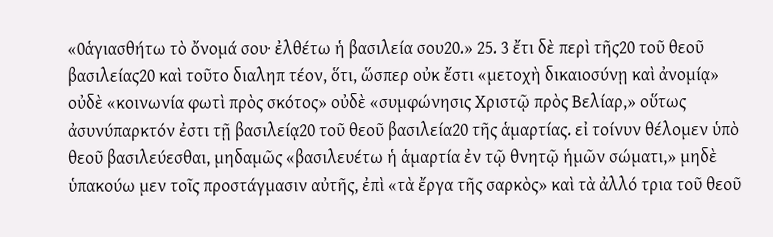«0ἁγιασθήτω τὸ ὄνομά σου· ἐλθέτω ἡ βασιλεία σου20.» 25. 3 ἔτι δὲ περὶ τῆς20 τοῦ θεοῦ βασιλείας20 καὶ τοῦτο διαληπ τέον, ὅτι, ὥσπερ οὐκ ἔστι «μετοχὴ δικαιοσύνῃ καὶ ἀνομίᾳ» οὐδὲ «κοινωνία φωτὶ πρὸς σκότος» οὐδὲ «συμφώνησις Χριστῷ πρὸς Βελίαρ,» οὕτως ἀσυνύπαρκτόν ἐστι τῇ βασιλείᾳ20 τοῦ θεοῦ βασιλεία20 τῆς ἁμαρτίας. εἰ τοίνυν θέλομεν ὑπὸ θεοῦ βασιλεύεσθαι, μηδαμῶς «βασιλευέτω ἡ ἁμαρτία ἐν τῷ θνητῷ ἡμῶν σώματι,» μηδὲ ὑπακούω μεν τοῖς προστάγμασιν αὐτῆς, ἐπὶ «τὰ ἔργα τῆς σαρκὸς» καὶ τὰ ἀλλό τρια τοῦ θεοῦ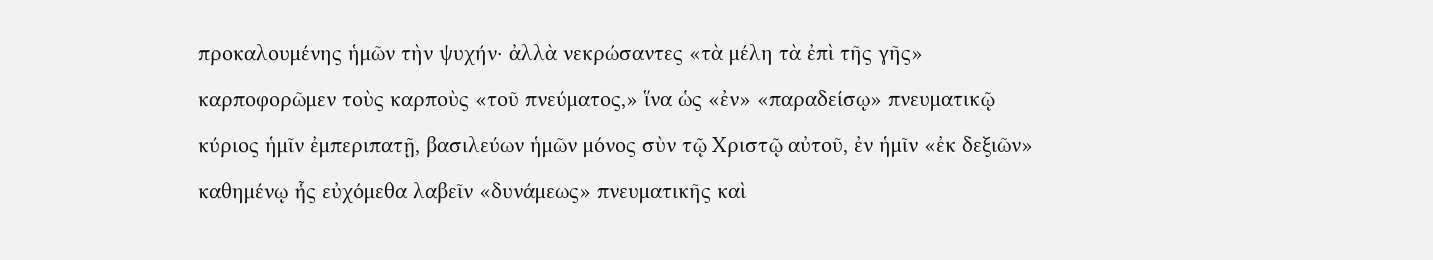προκαλουμένης ἡμῶν τὴν ψυχήν· ἀλλὰ νεκρώσαντες «τὰ μέλη τὰ ἐπὶ τῆς γῆς» καρποφορῶμεν τοὺς καρποὺς «τοῦ πνεύματος,» ἵνα ὡς «ἐν» «παραδείσῳ» πνευματικῷ κύριος ἡμῖν ἐμπεριπατῇ, βασιλεύων ἡμῶν μόνος σὺν τῷ Χριστῷ αὐτοῦ, ἐν ἡμῖν «ἐκ δεξιῶν» καθημένῳ ἧς εὐχόμεθα λαβεῖν «δυνάμεως» πνευματικῆς καὶ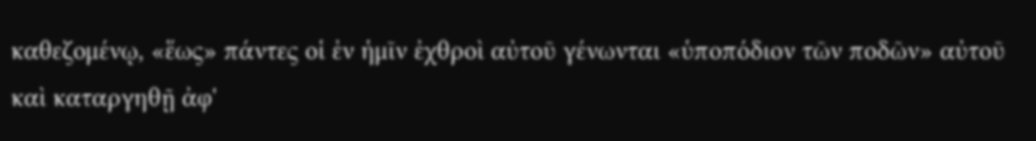καθεζομένῳ, «ἕως» πάντες οἱ ἐν ἡμῖν ἐχθροὶ αὐτοῦ γένωνται «ὑποπόδιον τῶν ποδῶν» αὐτοῦ καὶ καταργηθῇ ἀφ'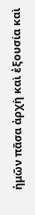ἡμῶν πᾶσα ἀρχὴ καὶ ἐξουσία καὶ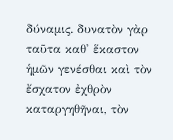δύναμις. δυνατὸν γὰρ ταῦτα καθ' ἕκαστον ἡμῶν γενέσθαι καὶ τὸν ἔσχατον ἐχθρὸν καταργηθῆναι, τὸν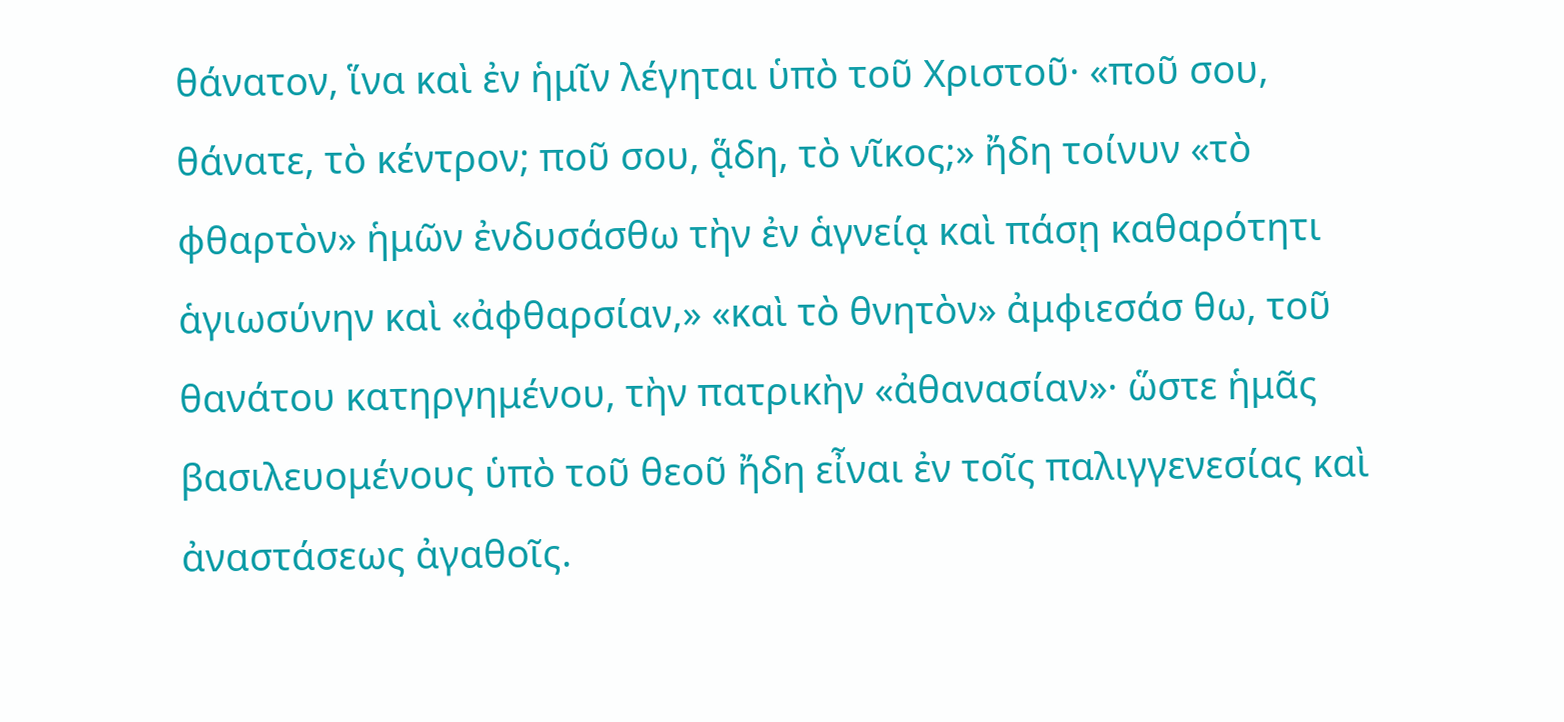θάνατον, ἵνα καὶ ἐν ἡμῖν λέγηται ὑπὸ τοῦ Χριστοῦ· «ποῦ σου, θάνατε, τὸ κέντρον; ποῦ σου, ᾅδη, τὸ νῖκος;» ἤδη τοίνυν «τὸ φθαρτὸν» ἡμῶν ἐνδυσάσθω τὴν ἐν ἁγνείᾳ καὶ πάσῃ καθαρότητι ἁγιωσύνην καὶ «ἀφθαρσίαν,» «καὶ τὸ θνητὸν» ἀμφιεσάσ θω, τοῦ θανάτου κατηργημένου, τὴν πατρικὴν «ἀθανασίαν»· ὥστε ἡμᾶς βασιλευομένους ὑπὸ τοῦ θεοῦ ἤδη εἶναι ἐν τοῖς παλιγγενεσίας καὶ ἀναστάσεως ἀγαθοῖς.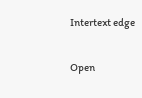Intertext edge

Open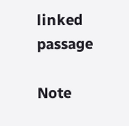linked passage

Note